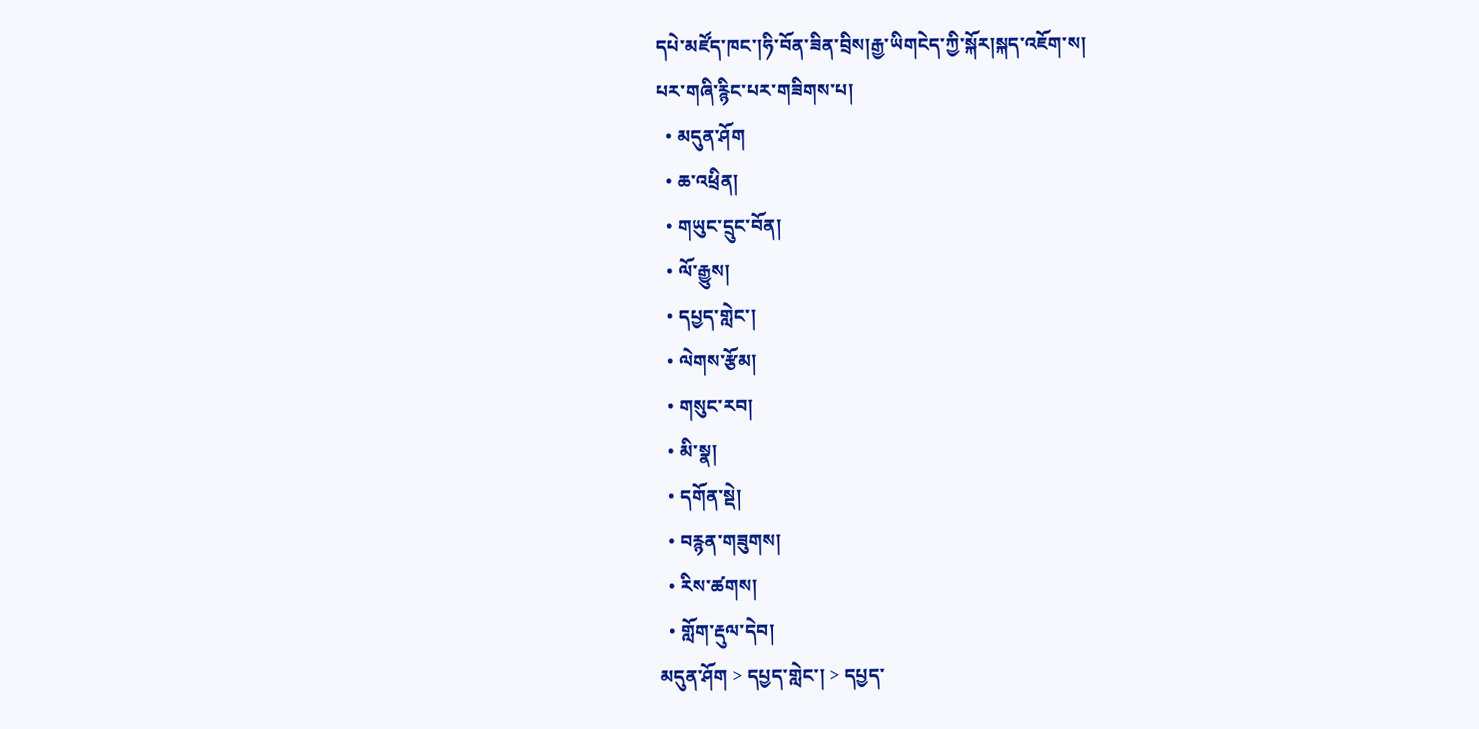དཔེ་མཛོད་ཁང་།ཧི་བོན་ཟིན་བྲིས།རྒྱ་ཡིགངེད་ཀྱི་སྐོར།སྐད་འཇོག་ས།
པར་གཞི་རྙིང་པར་གཟིགས་པ།
  • མདུན་ཤོག
  • ཆ་འཕྲིན།
  • གཡུང་དྲུང་བོན།
  • ལོ་རྒྱུས།
  • དཔྱད་གླེང་།
  • ལེགས་རྩོམ།
  • གསུང་རབ།
  • མི་སྣ།
  • དགོན་སྡེ།
  • བརྙན་གཟུགས།
  • རིས་ཚགས།
  • གློག་རྡུལ་དེབ།
མདུན་ཤོག > དཔྱད་གླེང་། > དཔྱད་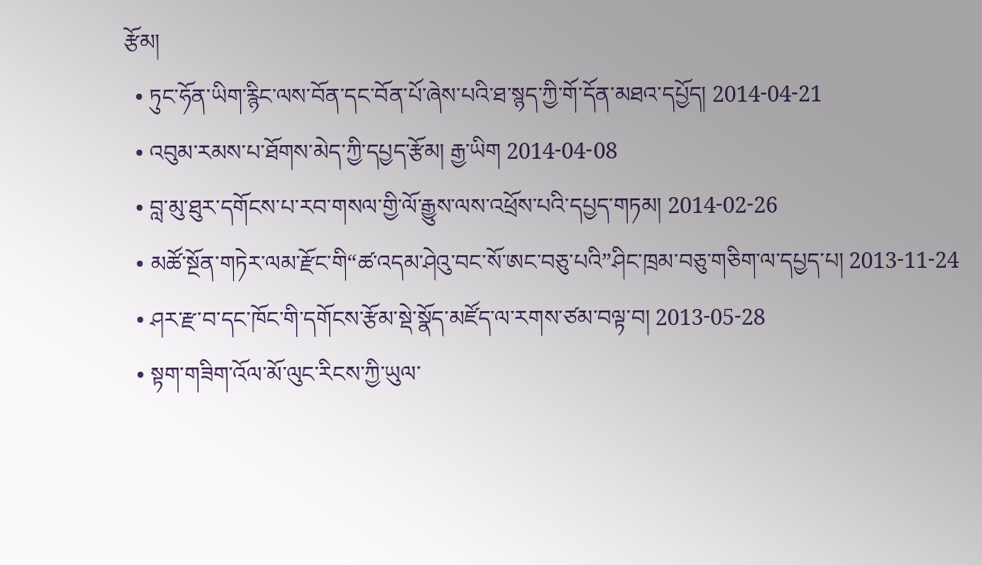རྩོམ།
  • ཏུང་ཧོན་ཡིག་རྙིང་ལས་བོན་དང་བོན་པོ་ཞེས་པའི་ཐ་སྙད་ཀྱི་གོ་དོན་མཐའ་དཔྱོད། 2014-04-21
  • འབུམ་རམས་པ་ཐོགས་མེད་ཀྱི་དཔྱད་རྩོམ། རྒྱ་ཡིག 2014-04-08
  • བླ་མུ་ཐུར་དགོངས་པ་རབ་གསལ་གྱི་ལོ་རྒྱུས་ལས་འཕྲོས་པའི་དཔྱད་གཏམ། 2014-02-26
  • མཚོ་སྔོན་གཏེར་ལམ་རྫོང་གི“ཚ་འདམ་ཤེའུ་བང་སོ་ཨང་བཅུ་པའི”ཤིང་ཁྲམ་བཅུ་གཅིག་ལ་དཔྱད་པ། 2013-11-24
  • ཤར་རྫ་བ་དང་ཁོང་གི་དགོངས་རྩོམ་སྡེ་སྣོད་མཛོད་ལ་རགས་ཙམ་བལྟ་བ། 2013-05-28
  • སྟག་གཟིག་འོལ་མོ་ལུང་རིངས་ཀྱི་ཡུལ་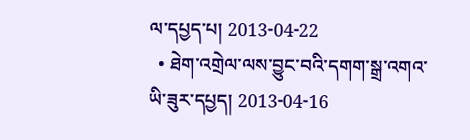ལ་དཔྱད་པ། 2013-04-22
  • ཐེག་འགྲེལ་ལས་བྱུང་བའི་དགག་སྒྲ་འགའ་ཡི་ཟུར་དཔྱད། 2013-04-16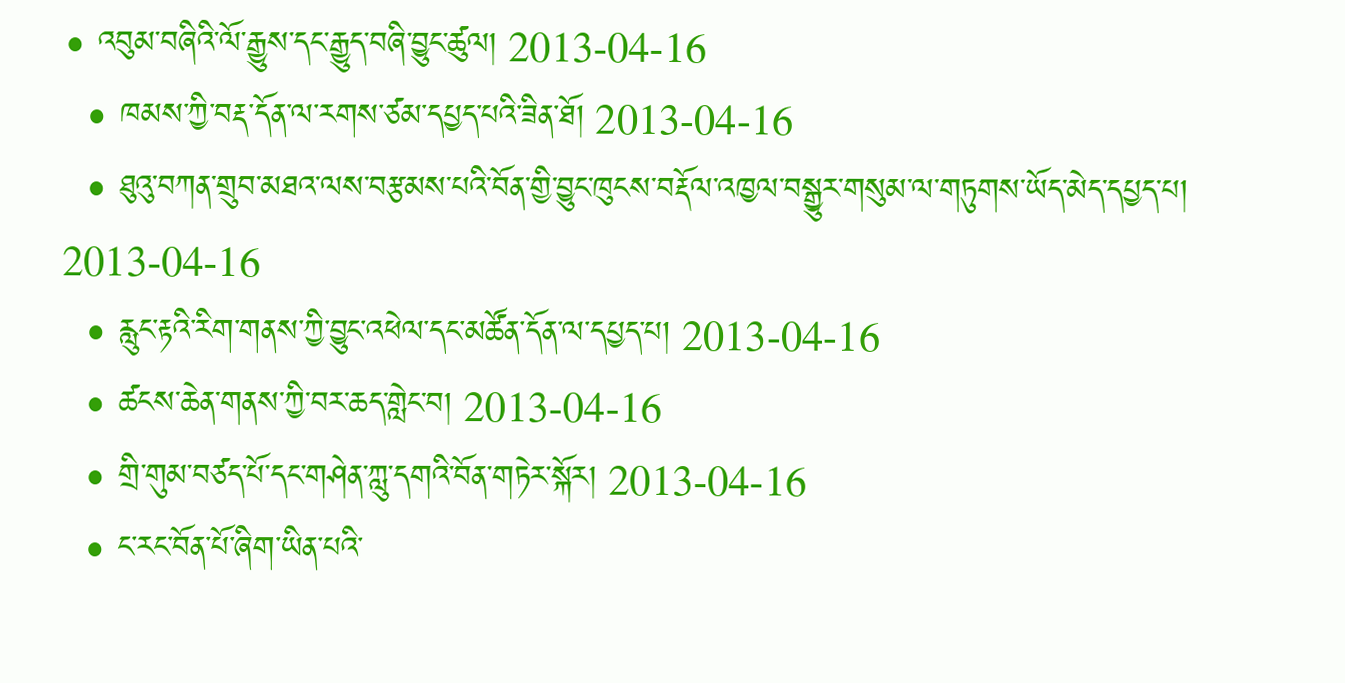• འབུམ་བཞིའི་ལོ་རྒྱུས་དང་རྒྱུད་བཞི་བྱུང་ཚུལ། 2013-04-16
  • ཁམས་ཀྱི་བརྡ་དོན་ལ་རགས་ཙམ་དཔྱད་པའི་ཟིན་ཐོ། 2013-04-16
  • ཐུའུ་བཀན་གྲུབ་མཐའ་ལས་བརྩམས་པའི་བོན་གྱི་བྱུང་ཁུངས་བརྡོལ་འཁྱལ་བསྒྱུར་གསུམ་ལ་གཏུགས་ཡོད་མེད་དཔྱད་པ། 2013-04-16
  • རླུང་རྟའི་རིག་གནས་ཀྱི་བྱུང་འཕེལ་དང་མཚོན་དོན་ལ་དཔྱད་པ། 2013-04-16
  • ཚངས་ཆེན་གནས་ཀྱི་བར་ཆད་གླེང་བ། 2013-04-16
  • གྲི་གུམ་བཙད་པོ་དང་གཤེན་ཀླུ་དགའི་བོན་གཏེར་སྐོར། 2013-04-16
  • ང་རང་བོན་པོ་ཞིག་ཡིན་པའི་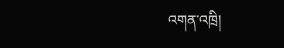འགན་འཁྲི།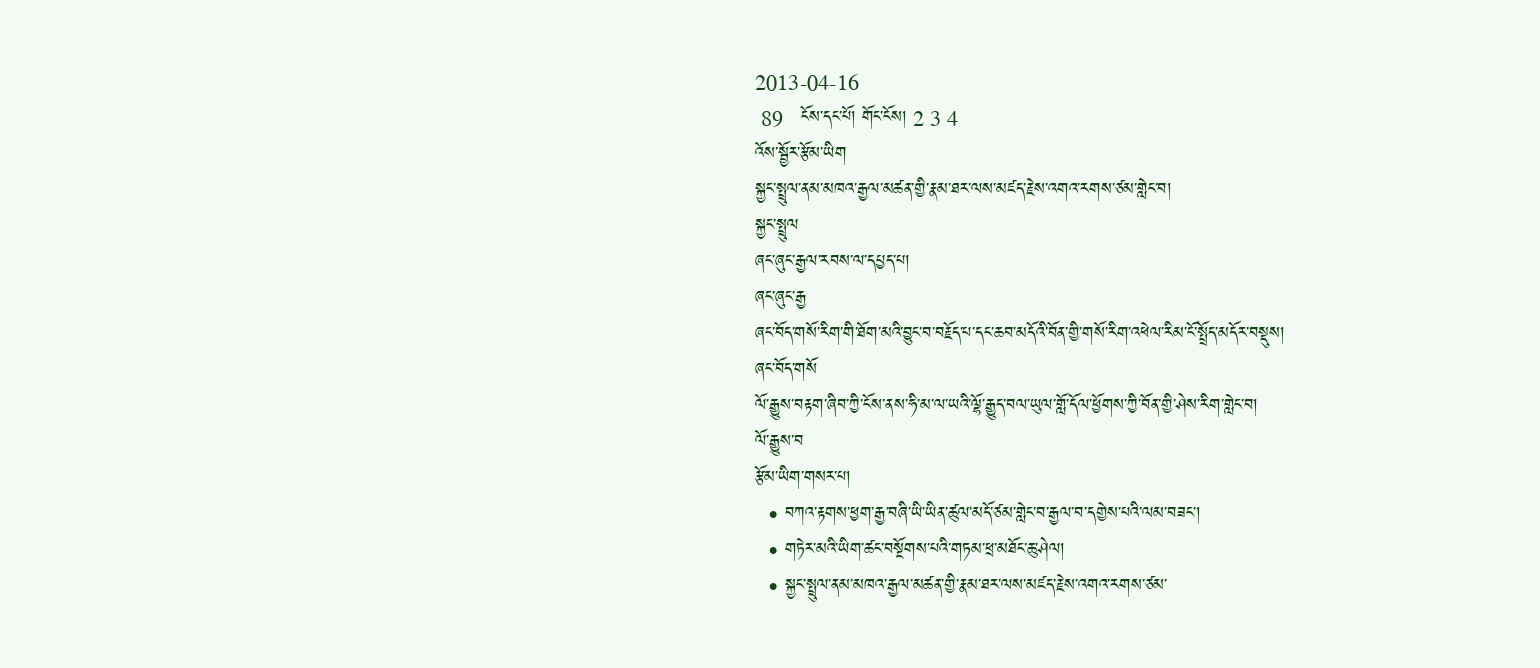2013-04-16
 89   ངོས་དང་པོ། གོང་ངོས། 2 3 4
འོས་སྦྱོར་རྩོམ་ཡིག
སྐྱང་སྤྲུལ་ནམ་མཁའ་རྒྱལ་མཚན་གྱི་རྣམ་ཐར་ལས་མཛད་རྗེས་འགའ་རགས་ཙམ་གླེང་བ།
སྐྱང་སྤྲུལ
ཞང་ཞུང་རྒྱལ་རབས་ལ་དཔྱད་པ།
ཞང་ཞུང་རྒྱ
ཞང་བོད་གསོ་རིག་གི་ཐོག་མའི་བྱུང་བ་བརྗོད་པ་དང་ཆབ་མདོའི་བོན་གྱི་གསོ་རིག་འཕེལ་རིམ་ངོ་སྤྲོད་མདོར་བསྡུས།
ཞང་བོད་གསོ
ལོ་རྒྱུས་བརྟག་ཞིབ་ཀྱི་ངོས་ནས་ཧི་མ་ལ་ཡའི་ལྷོ་རྒྱུད་བལ་ཡུལ་གློ་དོལ་ཕྱོགས་ཀྱི་བོན་གྱི་ཤེས་རིག་གླེང་བ།
ལོ་རྒྱུས་བ
རྩོམ་ཡིག་གསར་པ།
  • བཀའ་རྟགས་ཕྱག་རྒྱ་བཞི་ཡི་ཡིན་ཚུལ་མདོ་ཙམ་གླེང་བ་རྒྱལ་བ་དགྱེས་པའི་ལམ་བཟང་།
  • གཏེར་མའི་ཡིག་ཚང་བསྔོགས་པའི་གཏམ་ཕྲ་མཐོང་ཆུ་ཤེལ།
  • སྐྱང་སྤྲུལ་ནམ་མཁའ་རྒྱལ་མཚན་གྱི་རྣམ་ཐར་ལས་མཛད་རྗེས་འགའ་རགས་ཙམ་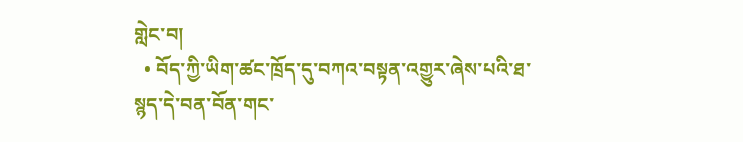གླེང་བ།
  • བོད་ཀྱི་ཡིག་ཚང་ཁྲོད་དུ་བཀའ་བསྟན་འགྱུར་ཞེས་པའི་ཐ་སྙད་དེ་བན་བོན་གང་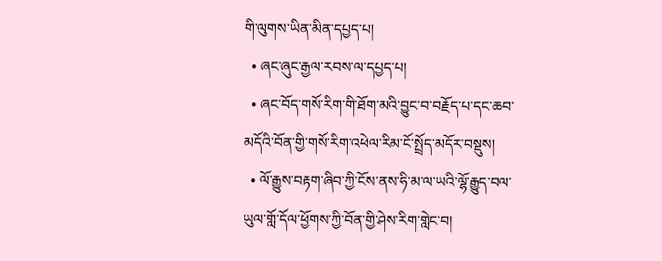གི་ལུགས་ཡིན་མིན་དཔྱད་པ།
  • ཞང་ཞུང་རྒྱལ་རབས་ལ་དཔྱད་པ།
  • ཞང་བོད་གསོ་རིག་གི་ཐོག་མའི་བྱུང་བ་བརྗོད་པ་དང་ཆབ་མདོའི་བོན་གྱི་གསོ་རིག་འཕེལ་རིམ་ངོ་སྤྲོད་མདོར་བསྡུས།
  • ལོ་རྒྱུས་བརྟག་ཞིབ་ཀྱི་ངོས་ནས་ཧི་མ་ལ་ཡའི་ལྷོ་རྒྱུད་བལ་ཡུལ་གློ་དོལ་ཕྱོགས་ཀྱི་བོན་གྱི་ཤེས་རིག་གླེང་བ།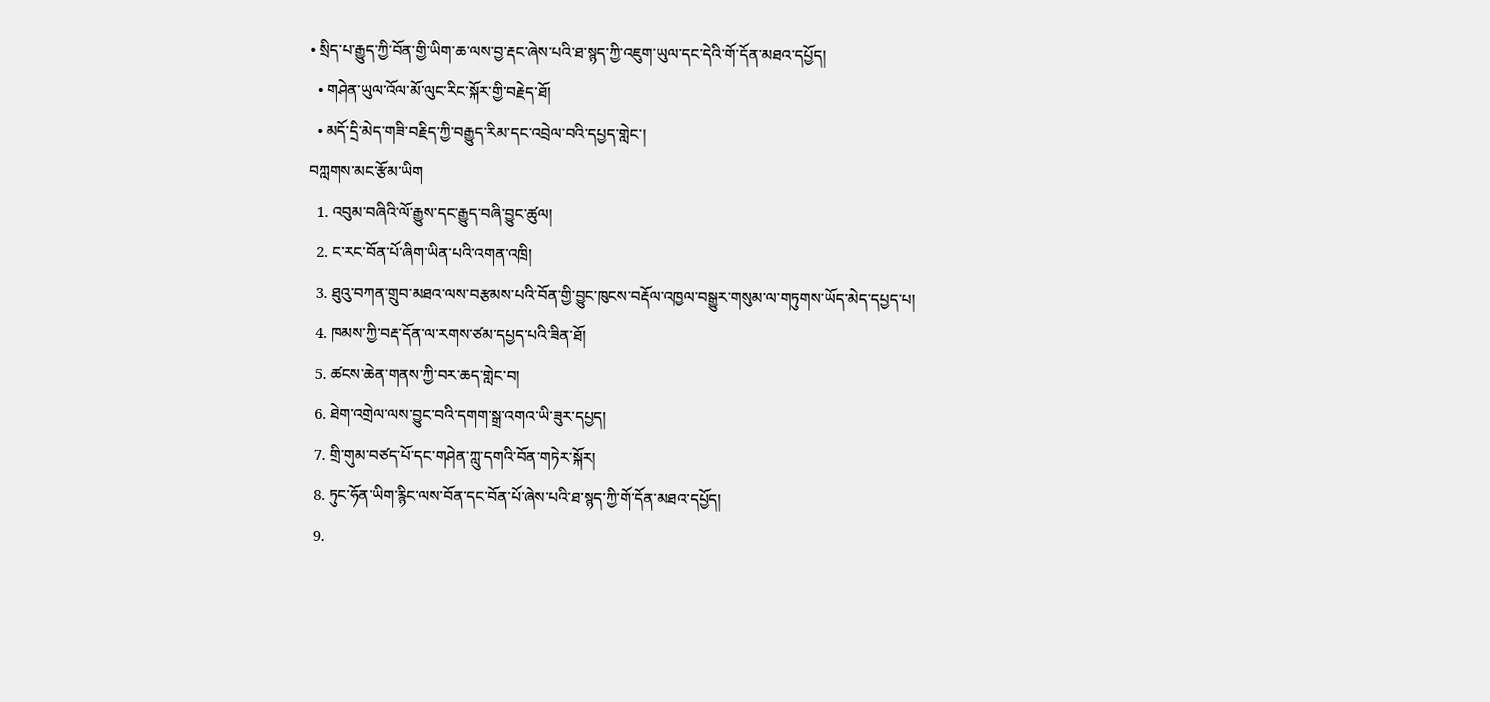• སྲིད་པ་རྒྱུད་ཀྱི་བོན་གྱི་ཡིག་ཆ་ལས་བྱ་རྡང་ཞེས་པའི་ཐ་སྙད་ཀྱི་འཇུག་ཡུལ་དང་དེའི་གོ་དོན་མཐའ་དཔྱོད།
  • གཤེན་ཡུལ་འོལ་མོ་ལུང་རིང་སྐོར་གྱི་བརྗེད་ཐོ།
  • མདོ་དྲི་མེད་གཟི་བརྗིད་ཀྱི་བརྒྱུད་རིམ་དང་འབྲེལ་བའི་དཔྱད་གླེང་།
བཀླགས་མང་རྩོམ་ཡིག
  1. འབུམ་བཞིའི་ལོ་རྒྱུས་དང་རྒྱུད་བཞི་བྱུང་ཚུལ།
  2. ང་རང་བོན་པོ་ཞིག་ཡིན་པའི་འགན་འཁྲི།
  3. ཐུའུ་བཀན་གྲུབ་མཐའ་ལས་བརྩམས་པའི་བོན་གྱི་བྱུང་ཁུངས་བརྡོལ་འཁྱལ་བསྒྱུར་གསུམ་ལ་གཏུགས་ཡོད་མེད་དཔྱད་པ།
  4. ཁམས་ཀྱི་བརྡ་དོན་ལ་རགས་ཙམ་དཔྱད་པའི་ཟིན་ཐོ།
  5. ཚངས་ཆེན་གནས་ཀྱི་བར་ཆད་གླེང་བ།
  6. ཐེག་འགྲེལ་ལས་བྱུང་བའི་དགག་སྒྲ་འགའ་ཡི་ཟུར་དཔྱད།
  7. གྲི་གུམ་བཙད་པོ་དང་གཤེན་ཀླུ་དགའི་བོན་གཏེར་སྐོར།
  8. ཏུང་ཧོན་ཡིག་རྙིང་ལས་བོན་དང་བོན་པོ་ཞེས་པའི་ཐ་སྙད་ཀྱི་གོ་དོན་མཐའ་དཔྱོད།
  9.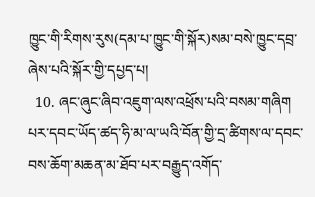ཁྱུང་གི་རིགས་རུས(དམ་པ་ཁྱུང་གི་སྐོར)སམ་བསེ་ཁྱུང་དབྲ་ཞེས་པའི་སྐོར་གྱི་དཔྱད་པ།
  10. ཞང་ཞུང་ཞིབ་འཇུག་ལས་འཕྲོས་པའི་བསམ་གཞིག
པར་དབང་ཡོད་ཚད་ཧི་མ་ལ་ཡའི་བོན་གྱི་དྲ་ཚིགས་ལ་དབང་བས་ཆོག་མཆན་མ་ཐོབ་པར་བརྒྱུད་འགོད་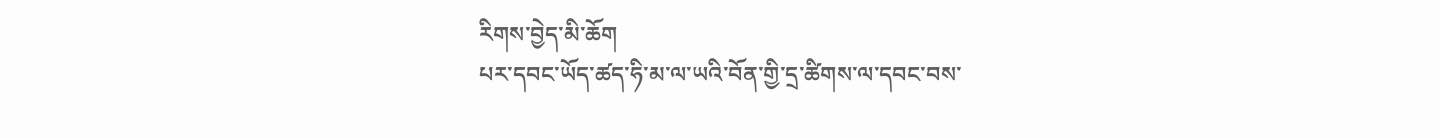རིགས་བྱེད་མི་ཆོག
པར་དབང་ཡོད་ཚད་ཧི་མ་ལ་ཡའི་བོན་གྱི་དྲ་ཚིགས་ལ་དབང་བས་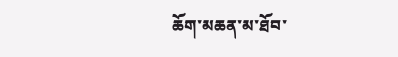ཆོག་མཆན་མ་ཐོབ་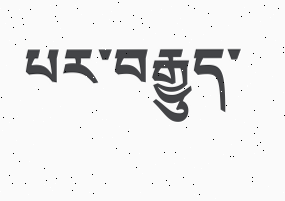པར་བརྒྱུད་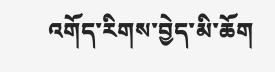འགོད་རིགས་བྱེད་མི་ཆོག